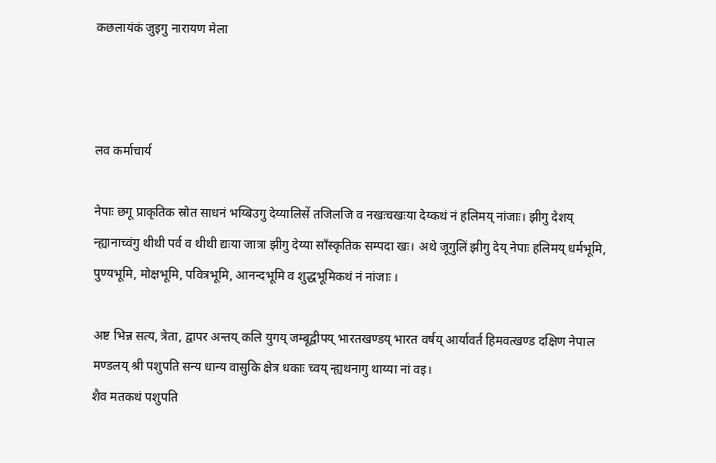कछलायंकं जुइगु नारायण मेला



लव कर्माचार्य

नेपाः छगू प्राकृतिक स्रोत साधनं भय्बिउगु देय्यालिसें तजिलजि व नखःचखःया देय्कथं नं हलिमय् नांजाः। झीगु देशय् न्ह्यानाच्वंगु थीथी पर्व व थीथी द्यःया जात्रा झीगु देय्या साँस्कृतिक सम्पदा खः। अथे जूगुलिं झीगु देय् नेपाः हलिमय् धर्मभूमि, पुण्यभूमि, मोक्षभूमि, पवित्रभूमि, आनन्दभूमि व शुद्धभूमिकथं नं नांजाः ।

अष्ट भिन्न सत्य, त्रेता, द्वापर अन्तय् कलि युगय् जम्बूद्वीपय् भारतखण्डय् भारत वर्षय् आर्यावर्त हिमवत्खण्ड दक्षिण नेपाल मण्डलय् श्री पशुपति सन्य धान्य वासुकि क्षेत्र धकाः च्वय् न्ह्यथनागु थाय्या नां वइ।
शैव मतकथं पशुपति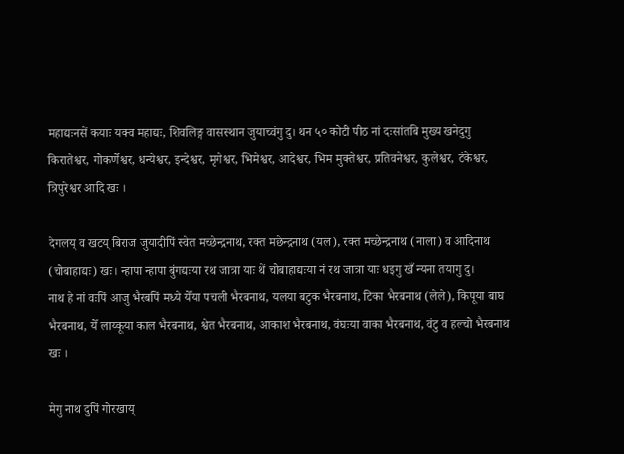महाद्यःनसें कयाः यक्व महाद्यः, शिवलिङ्ग वासस्थान जुयाच्वंगु दु। थन ५० कोटी पीठ नां दःसांतबि मुख्य खनेदुगु किरातेश्वर, गोकर्णेश्वर, धन्येश्वर, इन्देश्वर, मृगेश्वर, भिमेश्वर, आदेश्वर, भिम मुक्तेश्वर, प्रतिवनेश्वर, कुलेश्वर, टंकेश्वर, त्रिपुरेश्वर आदि खः ।

देगलय् व खटय् बिराज जुयादीपिं स्वेत मच्छेन्द्रनाथ, रक्त मछेन्द्रनाथ (यल), रक्त मच्छेन्द्रनाथ (नाला) व आदिनाथ
(चोबाहाद्यः) खः। न्हापा न्हापा बुंगद्यःया रथ जात्रा याः थें चोबाहाद्यःया नं रथ जात्रा याः धइगु खँ न्यना तयागु दु।
नाथ हे नां वःपिं आजु भैरबपिं मध्ये येँया पचली भैरबनाथ, यलया बटुक भैरबनाथ, टिका भैरबनाथ (लेले), किपूया बाघ भैरबनाथ, येँ लाय्कूया काल भैरबनाथ, श्वेत भैरबनाथ, आकाश भैरबनाथ, वंघःया वाका भैरबनाथ, वंटु व हल्चो भैरबनाथ खः ।

मेगु नाथ दुपिं गोरखाय्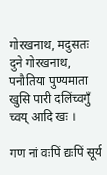गोरखनाथ, मदुसतः दुने गोरखनाथ, पनौतिया पुण्यमाता खुसि पारी दलिंच्वगुँ च्वय् आदि खः ।

गण नां वःपिं द्यःपिं सूर्य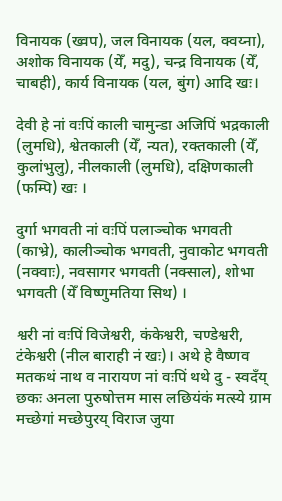विनायक (ख्वप), जल विनायक (यल, क्वय्ना), अशोक विनायक (येँ, मदु), चन्द्र विनायक (येँ, चाबही), कार्य विनायक (यल, बुंग) आदि खः।

देवी हे नां वःपिं काली चामुन्डा अजिपिं भद्रकाली (लुमधि), श्वेतकाली (येँ, न्यत), रक्तकाली (येँ, कुलांभुलु), नीलकाली (लुमधि), दक्षिणकाली (फम्पि) खः ।

दुर्गा भगवती नां वःपिं पलाञ्चोक भगवती (काभ्रे), कालीञ्चोक भगवती, नुवाकोट भगवती (नक्वाः), नवसागर भगवती (नक्साल), शोभा भगवती (येँ विष्णुमतिया सिथ) ।

श्वरी नां वःपिं विजेश्वरी, कंकेश्वरी, चण्डेश्वरी, टंकेश्वरी (नील बाराही नं खः)। अथे हे वैष्णव मतकथं नाथ व नारायण नां वःपिं थथे दु - स्वदँय् छकः अनला पुरुषोत्तम मास लछियंकं मत्स्ये ग्राम मच्छेगां मच्छेपुरय् विराज जुया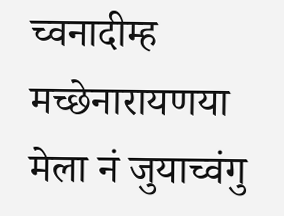च्वनादीम्ह मच्छेनारायणया मेला नं जुयाच्वंगु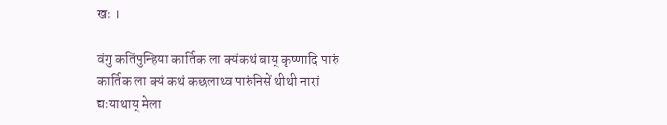खः ।

वंगु कतिंपुन्हिया कार्तिक ला क्यंकथं बाय् कृष्णादि पारुं कार्तिक ला क्यं कथं कछलाथ्व पारुंनिसें थीथी नारां द्यःयाथाय् मेला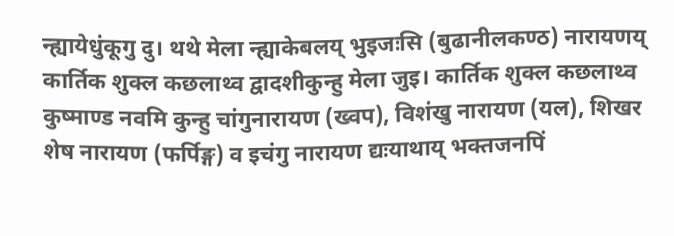न्ह्यायेधुंकूगु दु। थथे मेला न्ह्याकेबलय् भुइजःसि (बुढानीलकण्ठ) नारायणय् कार्तिक शुक्ल कछलाथ्व द्वादशीकुन्हु मेला जुइ। कार्तिक शुक्ल कछलाथ्व कुष्माण्ड नवमि कुन्हु चांगुनारायण (ख्वप), विशंखु नारायण (यल), शिखर शेष नारायण (फर्पिङ्ग) व इचंगु नारायण द्यःयाथाय् भक्तजनपिं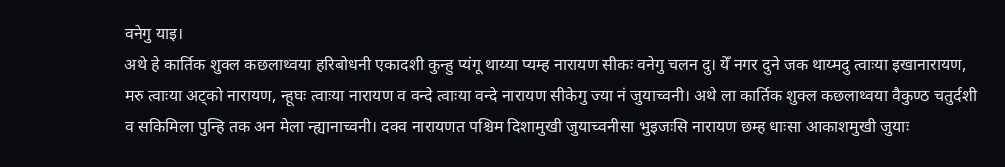वनेगु याइ।
अथे हे कार्तिक शुक्ल कछलाथ्वया हरिबोधनी एकादशी कुन्हु प्यंगू थाय्या प्यम्ह नारायण सीकः वनेगु चलन दु। येँ नगर दुने जक थाय्मदु त्वाःया इखानारायण, मरु त्वाःया अट्को नारायण, न्हूघः त्वाःया नारायण व वन्दे त्वाःया वन्दे नारायण सीकेगु ज्या नं जुयाच्वनी। अथे ला कार्तिक शुक्ल कछलाथ्वया वैकुण्ठ चतुर्दशी व सकिमिला पुन्हि तक अन मेला न्ह्यानाच्वनी। दक्व नारायणत पश्चिम दिशामुखी जुयाच्वनीसा भुइजःसि नारायण छम्ह धाःसा आकाशमुखी जुयाः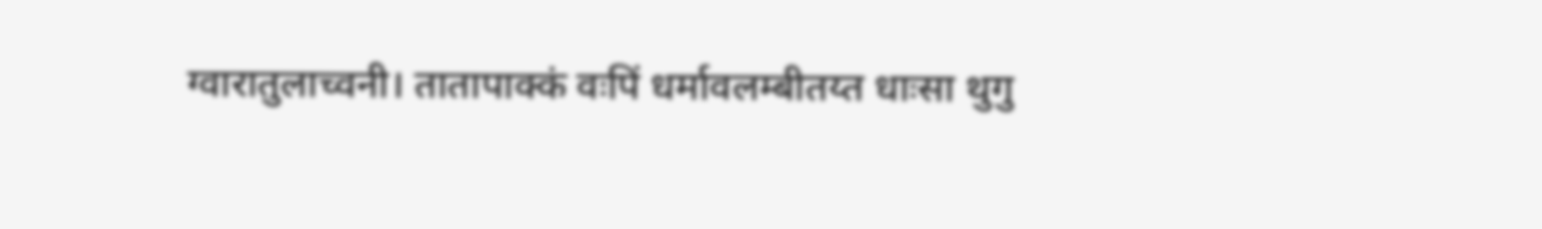ग्वारातुलाच्वनी। तातापाक्कं वःपिं धर्मावलम्बीतय्त धाःसा थुगु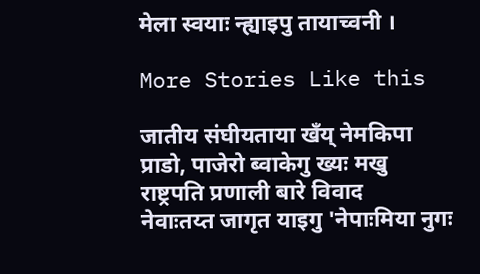मेला स्वयाः न्ह्याइपु तायाच्वनी ।

More Stories Like this

जातीय संघीयताया खँय् नेमकिपा
प्राडो, पाजेरो ब्वाकेगु ख्यः मखु
राष्ट्रपति प्रणाली बारे विवाद
नेवाःतय्त जागृत याइगु 'नेपाःमिया नुगः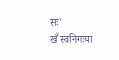सः'
खँ स्वनिगःया